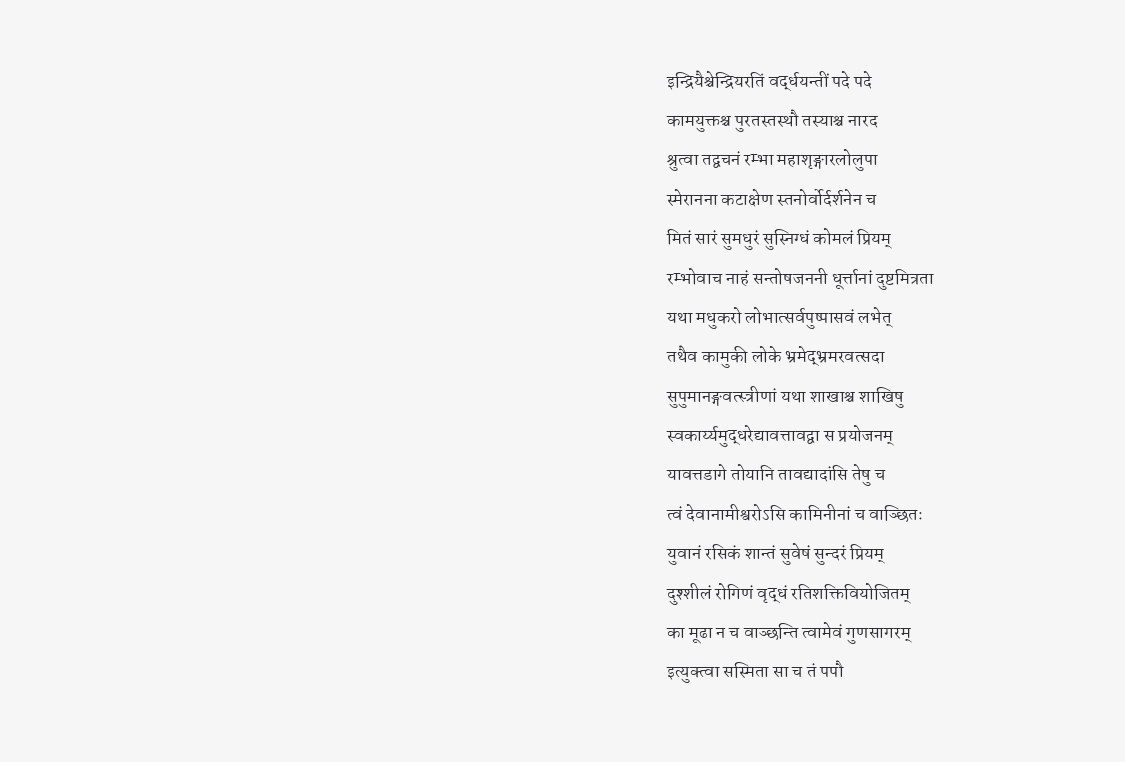इन्द्रियैश्चेन्द्रियरतिं वर्द्धयन्तीं पदे पदे
कामयुक्तश्च पुरतस्तस्थौ तस्याश्च नारद
श्रुत्वा तद्वचनं रम्भा महाशृङ्गारलोलुपा
स्मेरानना कटाक्षेण स्तनोर्वोर्दर्शनेन च
मितं सारं सुमधुरं सुस्निग्धं कोमलं प्रियम्
रम्भोवाच नाहं सन्तोषजननी धूर्त्तानां दुष्टमित्रता
यथा मधुकरो लोभात्सर्वपुष्पासवं लभेत्
तथैव कामुकी लोके भ्रमेद्भ्रमरवत्सदा
सुपुमानङ्गवत्स्त्रीणां यथा शाखाश्च शाखिषु
स्वकार्य्यमुद्धरेद्यावत्तावद्वा स प्रयोजनम्
यावत्तडागे तोयानि तावद्यादांसि तेषु च
त्वं देवानामीश्वरोऽसि कामिनीनां च वाञ्छितः
युवानं रसिकं शान्तं सुवेषं सुन्दरं प्रियम्
दुश्शीलं रोगिणं वृद्धं रतिशक्तिवियोजितम्
का मूढा न च वाञ्छन्ति त्वामेवं गुणसागरम्
इत्युक्त्वा सस्मिता सा च तं पपौ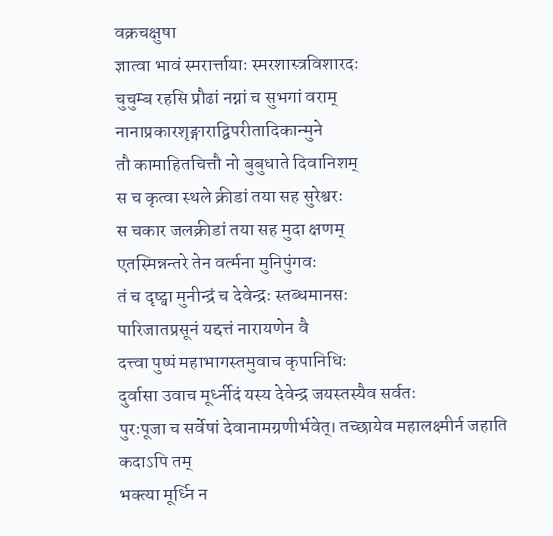वक्रचक्षुषा
ज्ञात्वा भावं स्मरार्त्तायाः स्मरशास्त्रविशारदः
चुचुम्ब रहसि प्रौढां नग्नां च सुभगां वराम्
नानाप्रकारशृङ्गाराद्विपरीतादिकान्मुने
तौ कामाहितचित्तौ नो बुबुधाते दिवानिशम्
स च कृत्वा स्थले क्रीडां तया सह सुरेश्वरः
स चकार जलक्रीडां तया सह मुदा क्षणम्
एतस्मिन्नन्तरे तेन वर्त्मना मुनिपुंगवः
तं च दृष्ट्वा मुनीन्द्रं च देवेन्द्रः स्तब्धमानसः
पारिजातप्रसूनं यद्दत्तं नारायणेन वै
दत्त्वा पुष्पं महाभागस्तमुवाच कृपानिधिः
दुर्वासा उवाच मूर्ध्नीदं यस्य देवेन्द्र जयस्तस्यैव सर्वतः
पुरःपूजा च सर्वेषां देवानामग्रणीर्भवेत्। तच्छायेव महालक्ष्मीर्न जहाति कदाऽपि तम्
भक्त्या मूर्ध्नि न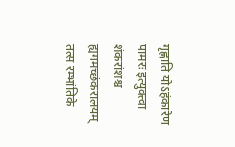गृह्णाति योऽहंकारेण पामरः इत्युक्त्वा शंकरांशश्च ह्यगमच्छंकरालयम्
तत्स रम्भांतिके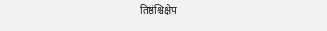तिष्ठंश्चिक्षेप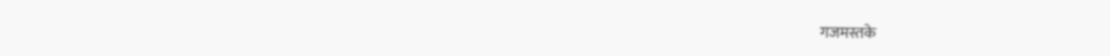गजमस्तके